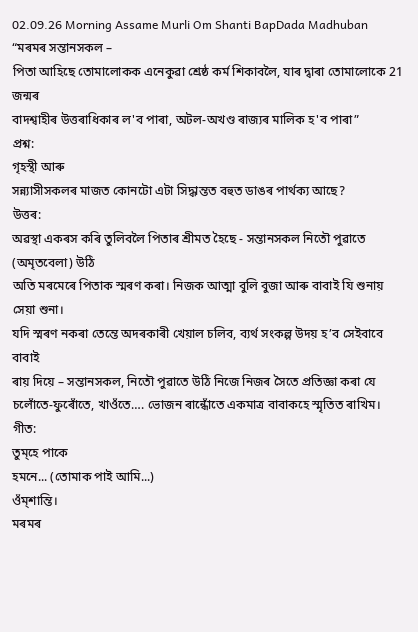02.09.26 Morning Assame Murli Om Shanti BapDada Madhuban
“মৰমৰ সন্তানসকল –
পিতা আহিছে তোমালোকক এনেকুৱা শ্ৰেষ্ঠ কৰ্ম শিকাবলৈ, যাৰ দ্বাৰা তোমালোকে 21 জন্মৰ
বাদশ্বাহীৰ উত্তৰাধিকাৰ ল'ব পাৰা, অটল-অখণ্ড ৰাজ্যৰ মালিক হ'ব পাৰা”
প্ৰশ্ন:
গৃহস্থী আৰু
সন্ন্যাসীসকলৰ মাজত কোনটো এটা সিদ্ধান্তত বহুত ডাঙৰ পাৰ্থক্য আছে?
উত্তৰ:
অৱস্থা একৰস কৰি তুলিবলৈ পিতাৰ শ্ৰীমত হৈছে - সন্তানসকল নিতৌ পুৱাতে (অমৃতবেলা) উঠি
অতি মৰমেৰে পিতাক স্মৰণ কৰা। নিজক আত্মা বুলি বুজা আৰু বাবাই যি শুনায় সেয়া শুনা।
যদি স্মৰণ নকৰা তেন্তে অদৰকাৰী খেয়াল চলিব, ব্যৰ্থ সংকল্প উদয় হ’ব সেইবাবে বাবাই
ৰায় দিয়ে – সন্তানসকল, নিতৌ পুৱাতে উঠি নিজে নিজৰ সৈতে প্ৰতিজ্ঞা কৰা যে
চলোঁতে-ফুৰোঁতে, খাওঁতে…. ভোজন ৰান্ধোঁতে একমাত্ৰ বাবাকহে স্মৃতিত ৰাখিম।
গীত:
তুম্হে পাকে
হমনে... (তোমাক পাই আমি...)
ওঁম্শান্তি।
মৰমৰ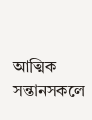আত্মিক
সন্তানসকলে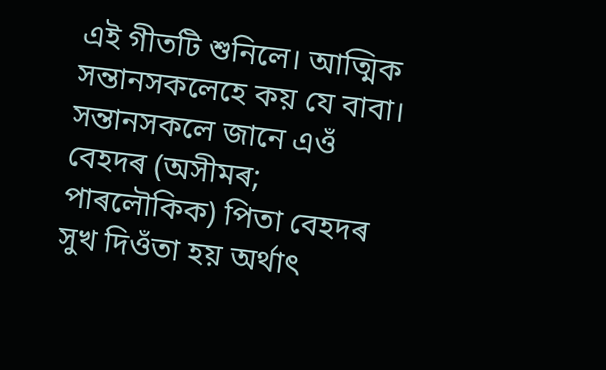এই গীতটি শুনিলে। আত্মিক সন্তানসকলেহে কয় যে বাবা। সন্তানসকলে জানে এওঁ
বেহদৰ (অসীমৰ; পাৰলৌকিক) পিতা বেহদৰ সুখ দিওঁতা হয় অৰ্থাৎ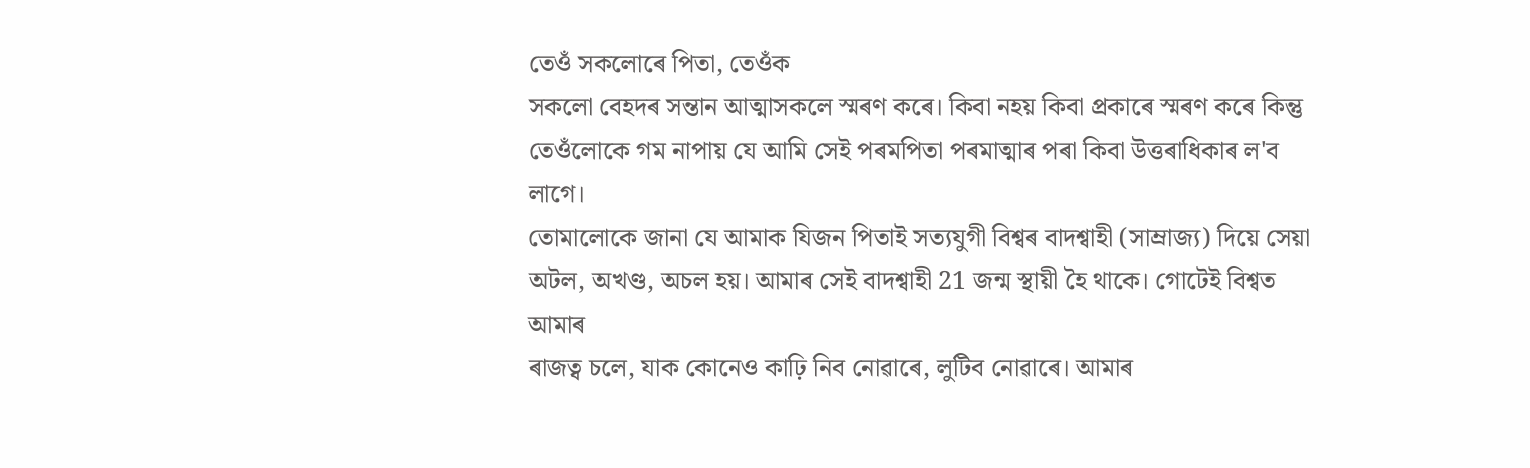তেওঁ সকলোৰে পিতা, তেওঁক
সকলো বেহদৰ সন্তান আত্মাসকলে স্মৰণ কৰে। কিবা নহয় কিবা প্ৰকাৰে স্মৰণ কৰে কিন্তু
তেওঁলোকে গম নাপায় যে আমি সেই পৰমপিতা পৰমাত্মাৰ পৰা কিবা উত্তৰাধিকাৰ ল'ব লাগে।
তোমালোকে জানা যে আমাক যিজন পিতাই সত্যযুগী বিশ্বৰ বাদশ্বাহী (সাম্ৰাজ্য) দিয়ে সেয়া
অটল, অখণ্ড, অচল হয়। আমাৰ সেই বাদশ্বাহী 21 জন্ম স্থায়ী হৈ থাকে। গোটেই বিশ্বত আমাৰ
ৰাজত্ব চলে, যাক কোনেও কাঢ়ি নিব নোৱাৰে, লুটিব নোৱাৰে। আমাৰ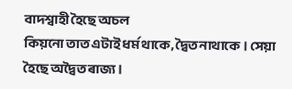বাদশ্বাহী হৈছে অচল
কিয়নো তাত এটাই ধৰ্ম থাকে, দ্বৈত নাথাকে। সেয়া হৈছে অদ্বৈত ৰাজ্য।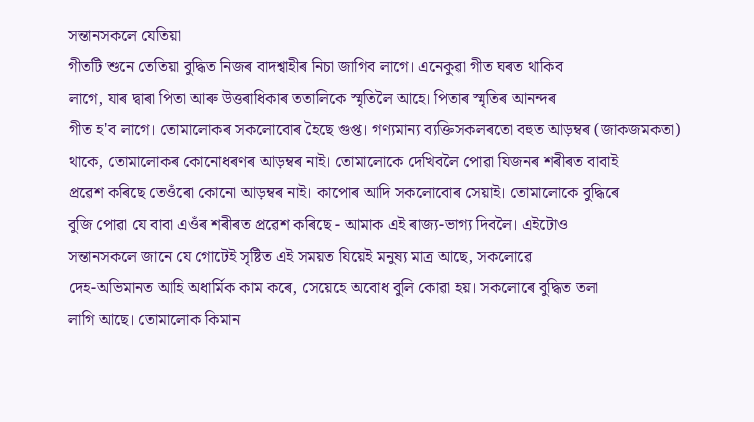সন্তানসকলে যেতিয়া
গীতটি শুনে তেতিয়া বুদ্ধিত নিজৰ বাদশ্বাহীৰ নিচা জাগিব লাগে। এনেকুৱা গীত ঘৰত থাকিব
লাগে, যাৰ দ্বাৰা পিতা আৰু উত্তৰাধিকাৰ ততালিকে স্মৃতিলৈ আহে। পিতাৰ স্মৃতিৰ আনন্দৰ
গীত হ'ব লাগে। তোমালোকৰ সকলোবোৰ হৈছে গুপ্ত। গণ্যমান্য ব্যক্তিসকলৰতো বহুত আড়ম্বৰ (জাকজমকতা)
থাকে, তোমালোকৰ কোনোধৰণৰ আড়ম্বৰ নাই। তোমালোকে দেখিবলৈ পোৱা যিজনৰ শৰীৰত বাবাই
প্ৰৱেশ কৰিছে তেওঁৰো কোনো আড়ম্বৰ নাই। কাপোৰ আদি সকলোবোৰ সেয়াই। তোমালোকে বুদ্ধিৰে
বুজি পোৱা যে বাবা এওঁৰ শৰীৰত প্ৰৱেশ কৰিছে - আমাক এই ৰাজ্য-ভাগ্য দিবলৈ। এইটোও
সন্তানসকলে জানে যে গোটেই সৃষ্টিত এই সময়ত যিয়েই মনুষ্য মাত্ৰ আছে, সকলোৱে
দেহ-অভিমানত আহি অধাৰ্মিক কাম কৰে, সেয়েহে অবোধ বুলি কোৱা হয়। সকলোৰে বুদ্ধিত তলা
লাগি আছে। তোমালোক কিমান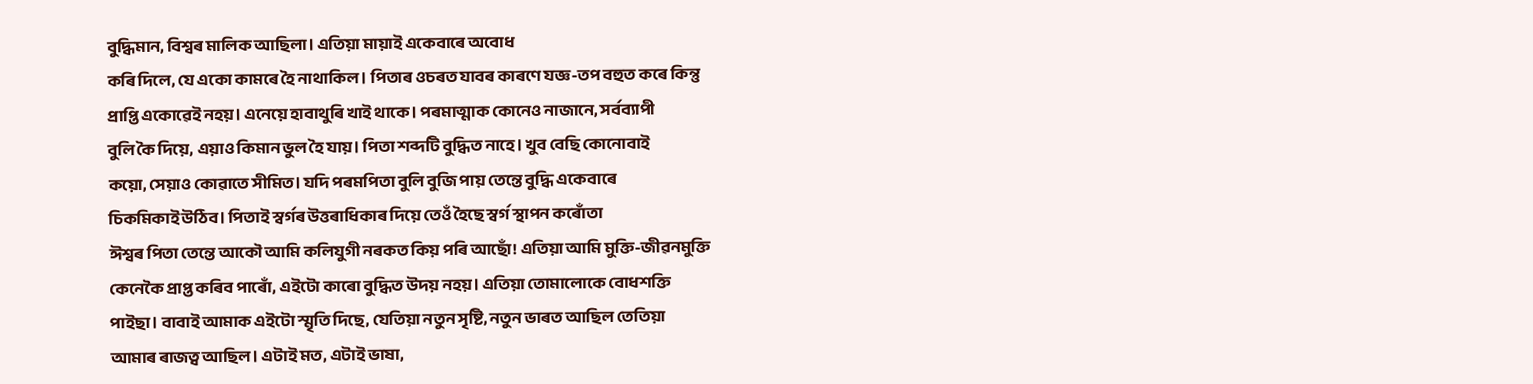বুদ্ধিমান, বিশ্বৰ মালিক আছিলা। এতিয়া মায়াই একেবাৰে অবোধ
কৰি দিলে, যে একো কামৰে হৈ নাথাকিল। পিতাৰ ওচৰত যাবৰ কাৰণে যজ্ঞ-তপ বহুত কৰে কিন্তু
প্ৰাপ্তি একোৱেই নহয়। এনেয়ে হাবাথুৰি খাই থাকে। পৰমাত্মাক কোনেও নাজানে, সৰ্বব্যাপী
বুলি কৈ দিয়ে, এয়াও কিমান ভুল হৈ যায়। পিতা শব্দটি বুদ্ধিত নাহে। খুব বেছি কোনোবাই
কয়ো, সেয়াও কোৱাতে সীমিত। যদি পৰমপিতা বুলি বুজি পায় তেন্তে বুদ্ধি একেবাৰে
চিকমিকাই উঠিব। পিতাই স্বৰ্গৰ উত্তৰাধিকাৰ দিয়ে তেওঁ হৈছে স্বৰ্গ স্থাপন কৰোঁতা
ঈশ্বৰ পিতা তেন্তে আকৌ আমি কলিযুগী নৰকত কিয় পৰি আছোঁ! এতিয়া আমি মুক্তি-জীৱনমুক্তি
কেনেকৈ প্ৰাপ্ত কৰিব পাৰোঁ, এইটো কাৰো বুদ্ধিত উদয় নহয়। এতিয়া তোমালোকে বোধশক্তি
পাইছা। বাবাই আমাক এইটো স্মৃতি দিছে, যেতিয়া নতুন সৃষ্টি, নতুন ভাৰত আছিল তেতিয়া
আমাৰ ৰাজত্ব আছিল। এটাই মত, এটাই ভাষা,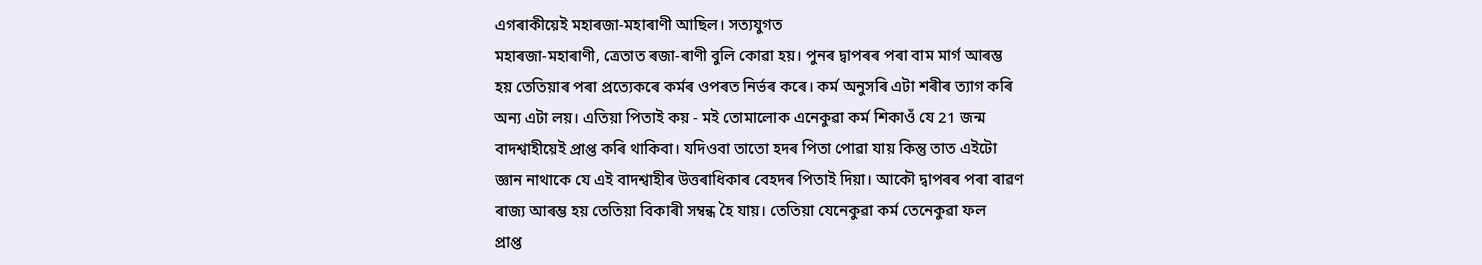এগৰাকীয়েই মহাৰজা-মহাৰাণী আছিল। সত্যযুগত
মহাৰজা-মহাৰাণী, ত্ৰেতাত ৰজা-ৰাণী বুলি কোৱা হয়। পুনৰ দ্বাপৰৰ পৰা বাম মাৰ্গ আৰম্ভ
হয় তেতিয়াৰ পৰা প্ৰত্যেকৰে কৰ্মৰ ওপৰত নিৰ্ভৰ কৰে। কৰ্ম অনুসৰি এটা শৰীৰ ত্যাগ কৰি
অন্য এটা লয়। এতিয়া পিতাই কয় - মই তোমালোক এনেকুৱা কৰ্ম শিকাওঁ যে 21 জন্ম
বাদশ্বাহীয়েই প্ৰাপ্ত কৰি থাকিবা। যদিওবা তাতো হদৰ পিতা পোৱা যায় কিন্তু তাত এইটো
জ্ঞান নাথাকে যে এই বাদশ্বাহীৰ উত্তৰাধিকাৰ বেহদৰ পিতাই দিয়া। আকৌ দ্বাপৰৰ পৰা ৰাৱণ
ৰাজ্য আৰম্ভ হয় তেতিয়া বিকাৰী সম্বন্ধ হৈ যায়। তেতিয়া যেনেকুৱা কৰ্ম তেনেকুৱা ফল
প্ৰাপ্ত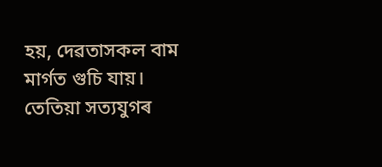হয়, দেৱতাসকল বাম মাৰ্গত গুচি যায়। তেতিয়া সত্যযুগৰ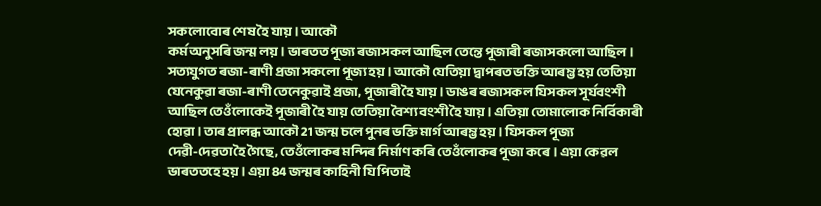সকলোবোৰ শেষ হৈ যায়। আকৌ
কৰ্ম অনুসৰি জন্ম লয়। ভাৰতত পূজ্য ৰজাসকল আছিল তেন্তে পূজাৰী ৰজাসকলো আছিল।
সত্যযুগত ৰজা-ৰাণী প্ৰজা সকলো পূজ্য হয়। আকৌ যেতিয়া দ্বাপৰত ভক্তি আৰম্ভ হয় তেতিয়া
যেনেকুৱা ৰজা-ৰাণী তেনেকুৱাই প্ৰজা, পূজাৰী হৈ যায়। ডাঙৰ ৰজাসকল যিসকল সূৰ্যবংশী
আছিল তেওঁলোকেই পূজাৰী হৈ যায় তেতিয়া বৈশ্য বংশী হৈ যায়। এতিয়া তোমালোক নিৰ্বিকাৰী
হোৱা। তাৰ প্ৰালব্ধ আকৌ 21 জন্ম চলে পুনৰ ভক্তি মাৰ্গ আৰম্ভ হয়। যিসকল পূজ্য
দেৱী-দেৱতা হৈ গৈছে, তেওঁলোকৰ মন্দিৰ নিৰ্মাণ কৰি তেওঁলোকৰ পূজা কৰে। এয়া কেৱল
ভাৰততহে হয়। এয়া 84 জন্মৰ কাহিনী যি পিতাই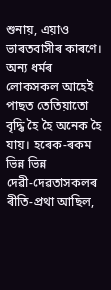শুনায়, এয়াও ভাৰতবাসীৰ কাৰণে। অন্য ধৰ্মৰ
লোকসকল আহেই পাছত তেতিয়াতো বৃদ্ধি হৈ হৈ অনেক হৈ যায়। হৰেক-ৰকম ভিন্ন ভিন্ন
দেৱী-দেৱতাসকলৰ ৰীতি-প্ৰথা আছিল,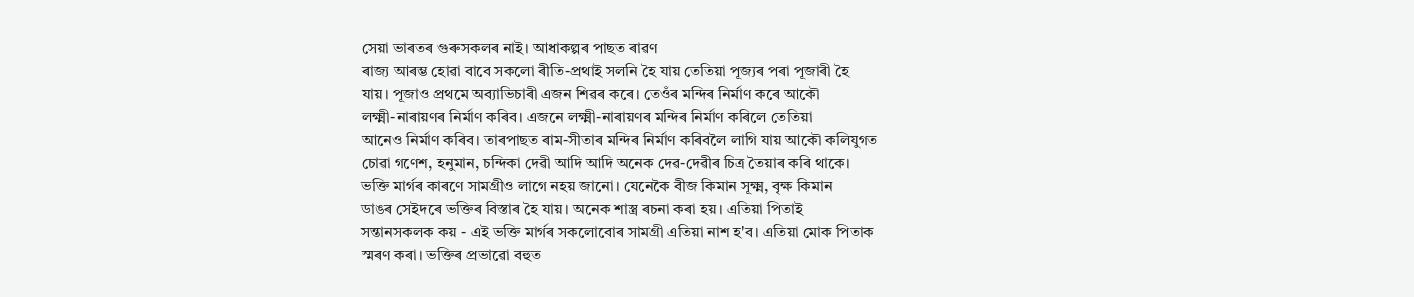সেয়া ভাৰতৰ গুৰুসকলৰ নাই। আধাকল্পৰ পাছত ৰাৱণ
ৰাজ্য আৰম্ভ হোৱা বাবে সকলো ৰীতি-প্ৰথাই সলনি হৈ যায় তেতিয়া পূজ্যৰ পৰা পূজাৰী হৈ
যায়। পূজাও প্ৰথমে অব্যাভিচাৰী এজন শিৱৰ কৰে। তেওঁৰ মন্দিৰ নিৰ্মাণ কৰে আকৌ
লক্ষ্মী-নাৰায়ণৰ নিৰ্মাণ কৰিব। এজনে লক্ষ্মী-নাৰায়ণৰ মন্দিৰ নিৰ্মাণ কৰিলে তেতিয়া
আনেও নিৰ্মাণ কৰিব। তাৰপাছত ৰাম-সীতাৰ মন্দিৰ নিৰ্মাণ কৰিবলৈ লাগি যায় আকৌ কলিযুগত
চোৱা গণেশ, হনুমান, চন্দিকা দেৱী আদি আদি অনেক দেৱ-দেৱীৰ চিত্ৰ তৈয়াৰ কৰি থাকে।
ভক্তি মাৰ্গৰ কাৰণে সামগ্ৰীও লাগে নহয় জানো। যেনেকৈ বীজ কিমান সূক্ষ্ম, বৃক্ষ কিমান
ডাঙৰ সেইদৰে ভক্তিৰ বিস্তাৰ হৈ যায়। অনেক শাস্ত্ৰ ৰচনা কৰা হয়। এতিয়া পিতাই
সন্তানসকলক কয় - এই ভক্তি মাৰ্গৰ সকলোবোৰ সামগ্ৰী এতিয়া নাশ হ'ব। এতিয়া মোক পিতাক
স্মৰণ কৰা। ভক্তিৰ প্ৰভাৱো বহুত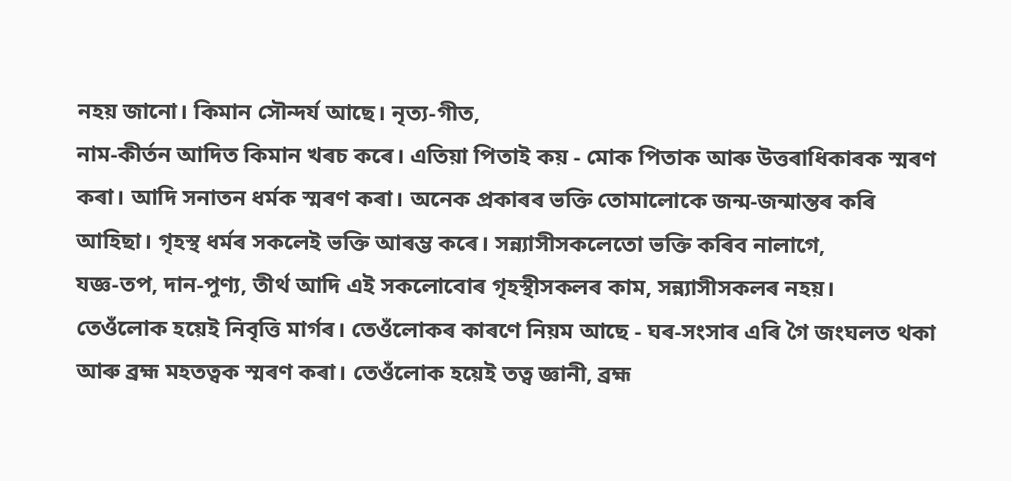নহয় জানো। কিমান সৌন্দৰ্য আছে। নৃত্য-গীত,
নাম-কীৰ্তন আদিত কিমান খৰচ কৰে। এতিয়া পিতাই কয় - মোক পিতাক আৰু উত্তৰাধিকাৰক স্মৰণ
কৰা। আদি সনাতন ধৰ্মক স্মৰণ কৰা। অনেক প্ৰকাৰৰ ভক্তি তোমালোকে জন্ম-জন্মান্তৰ কৰি
আহিছা। গৃহস্থ ধৰ্মৰ সকলেই ভক্তি আৰম্ভ কৰে। সন্ন্যাসীসকলেতো ভক্তি কৰিব নালাগে,
যজ্ঞ-তপ, দান-পুণ্য, তীৰ্থ আদি এই সকলোবোৰ গৃহস্থীসকলৰ কাম, সন্ন্যাসীসকলৰ নহয়।
তেওঁলোক হয়েই নিবৃত্তি মাৰ্গৰ। তেওঁলোকৰ কাৰণে নিয়ম আছে - ঘৰ-সংসাৰ এৰি গৈ জংঘলত থকা
আৰু ব্ৰহ্ম মহতত্বক স্মৰণ কৰা। তেওঁলোক হয়েই তত্ব জ্ঞানী, ব্ৰহ্ম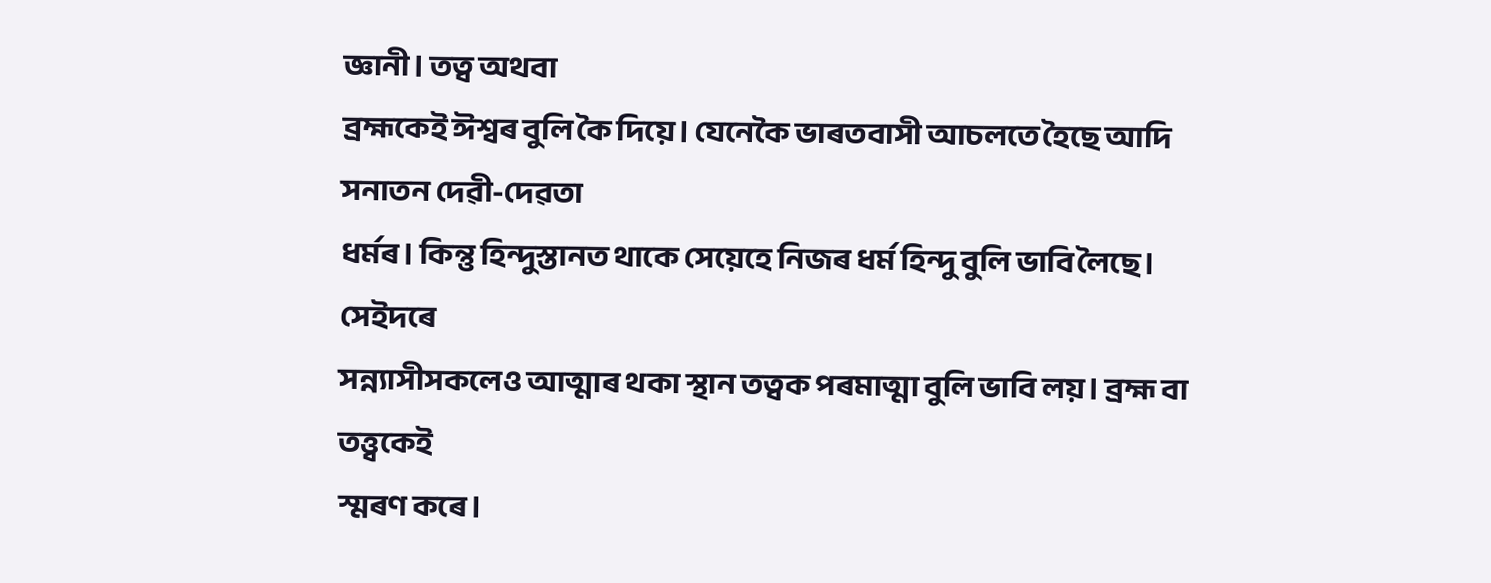জ্ঞানী। তত্ব অথবা
ব্ৰহ্মকেই ঈশ্বৰ বুলি কৈ দিয়ে। যেনেকৈ ভাৰতবাসী আচলতে হৈছে আদি সনাতন দেৱী-দেৱতা
ধৰ্মৰ। কিন্তু হিন্দুস্তানত থাকে সেয়েহে নিজৰ ধৰ্ম হিন্দু বুলি ভাবি লৈছে। সেইদৰে
সন্ন্যাসীসকলেও আত্মাৰ থকা স্থান তত্বক পৰমাত্মা বুলি ভাবি লয়। ব্ৰহ্ম বা তত্ত্বকেই
স্মৰণ কৰে।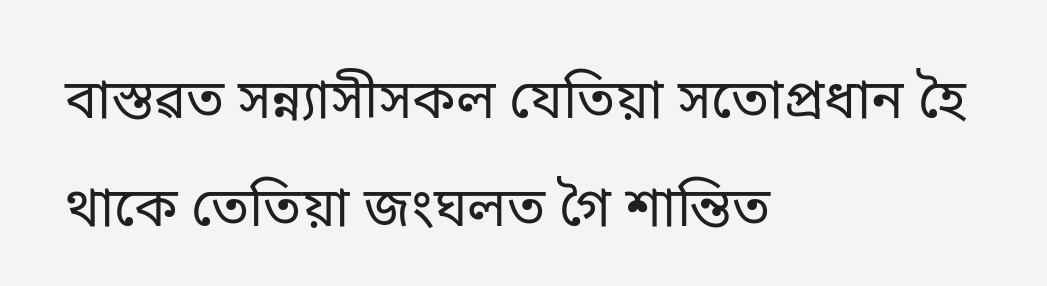বাস্তৱত সন্ন্যাসীসকল যেতিয়া সতোপ্ৰধান হৈ থাকে তেতিয়া জংঘলত গৈ শান্তিত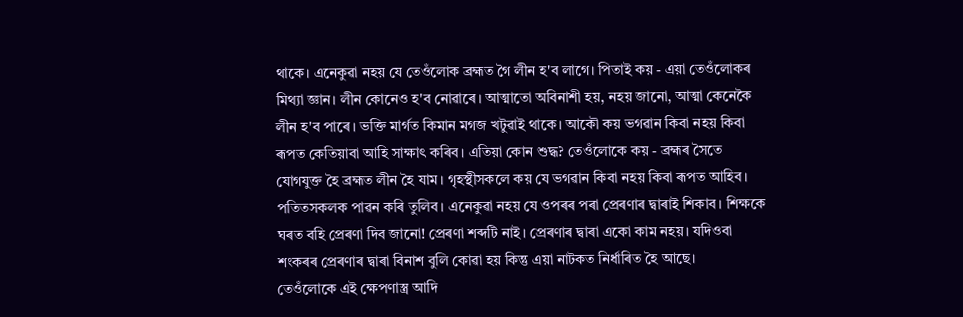থাকে। এনেকুৱা নহয় যে তেওঁলোক ব্ৰহ্মত গৈ লীন হ'ব লাগে। পিতাই কয় - এয়া তেওঁলোকৰ
মিথ্যা জ্ঞান। লীন কোনেও হ'ব নোৱাৰে। আত্মাতো অবিনাশী হয়, নহয় জানো, আত্মা কেনেকৈ
লীন হ'ব পাৰে। ভক্তি মাৰ্গত কিমান মগজ খটুৱাই থাকে। আকৌ কয় ভগৱান কিবা নহয় কিবা
ৰূপত কেতিয়াবা আহি সাক্ষাৎ কৰিব। এতিয়া কোন শুদ্ধ? তেওঁলোকে কয় - ব্ৰহ্মৰ সৈতে
যোগযুক্ত হৈ ব্ৰহ্মত লীন হৈ যাম। গৃহস্থীসকলে কয় যে ভগৱান কিবা নহয় কিবা ৰূপত আহিব।
পতিতসকলক পাৱন কৰি তুলিব। এনেকুৱা নহয় যে ওপৰৰ পৰা প্ৰেৰণাৰ দ্বাৰাই শিকাব। শিক্ষকে
ঘৰত বহি প্ৰেৰণা দিব জানো! প্ৰেৰণা শব্দটি নাই। প্ৰেৰণাৰ দ্বাৰা একো কাম নহয়। যদিওবা
শংকৰৰ প্ৰেৰণাৰ দ্বাৰা বিনাশ বুলি কোৱা হয় কিন্তু এয়া নাটকত নিৰ্ধাৰিত হৈ আছে।
তেওঁলোকে এই ক্ষেপণাস্ত্ৰ আদি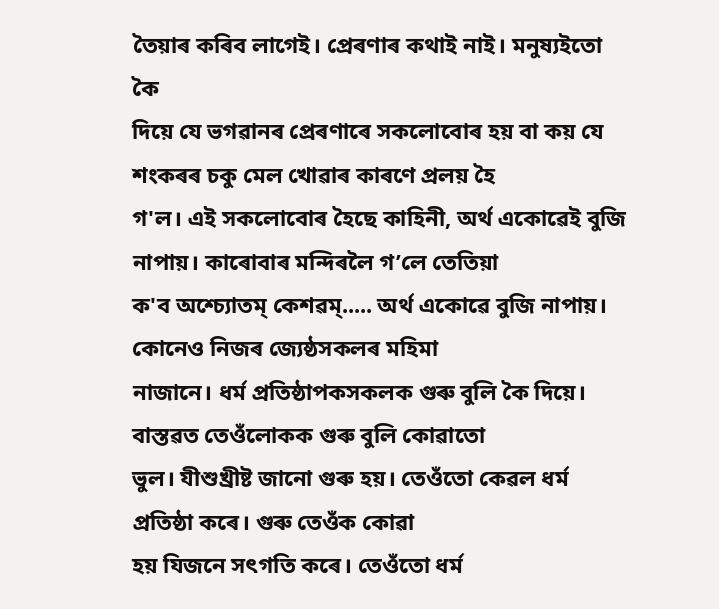তৈয়াৰ কৰিব লাগেই। প্ৰেৰণাৰ কথাই নাই। মনুষ্যইতো কৈ
দিয়ে যে ভগৱানৰ প্ৰেৰণাৰে সকলোবোৰ হয় বা কয় যে শংকৰৰ চকু মেল খোৱাৰ কাৰণে প্ৰলয় হৈ
গ'ল। এই সকলোবোৰ হৈছে কাহিনী, অৰ্থ একোৱেই বুজি নাপায়। কাৰোবাৰ মন্দিৰলৈ গ’লে তেতিয়া
ক'ব অশ্চ্যোতম্ কেশৱম্..... অৰ্থ একোৱে বুজি নাপায়। কোনেও নিজৰ জ্যেষ্ঠসকলৰ মহিমা
নাজানে। ধৰ্ম প্ৰতিষ্ঠাপকসকলক গুৰু বুলি কৈ দিয়ে। বাস্তৱত তেওঁলোকক গুৰু বুলি কোৱাতো
ভুল। যীশুখ্ৰীষ্ট জানো গুৰু হয়। তেওঁতো কেৱল ধৰ্ম প্ৰতিষ্ঠা কৰে। গুৰু তেওঁক কোৱা
হয় যিজনে সৎগতি কৰে। তেওঁতো ধৰ্ম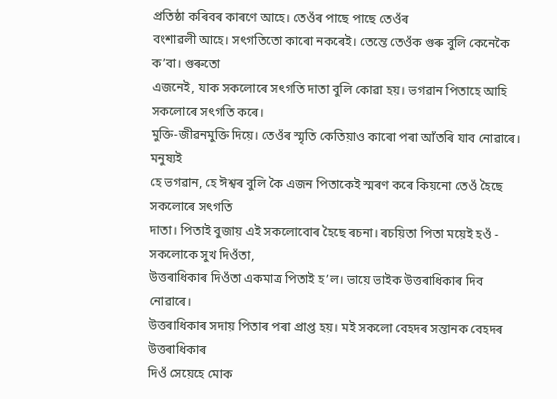প্ৰতিষ্ঠা কৰিবৰ কাৰণে আহে। তেওঁৰ পাছে পাছে তেওঁৰ
বংশাৱলী আহে। সৎগতিতো কাৰো নকৰেই। তেন্তে তেওঁক গুৰু বুলি কেনেকৈ ক’বা। গুৰুতো
এজনেই, যাক সকলোৰে সৎগতি দাতা বুলি কোৱা হয়। ভগৱান পিতাহে আহি সকলোৰে সৎগতি কৰে।
মুক্তি-জীৱনমুক্তি দিয়ে। তেওঁৰ স্মৃতি কেতিয়াও কাৰো পৰা আঁতৰি যাব নোৱাৰে। মনুষ্যই
হে ভগৱান, হে ঈশ্বৰ বুলি কৈ এজন পিতাকেই স্মৰণ কৰে কিয়নো তেওঁ হৈছে সকলোৰে সৎগতি
দাতা। পিতাই বুজায় এই সকলোবোৰ হৈছে ৰচনা। ৰচয়িতা পিতা ময়েই হওঁ - সকলোকে সুখ দিওঁতা,
উত্তৰাধিকাৰ দিওঁতা একমাত্ৰ পিতাই হ’ল। ভায়ে ভাইক উত্তৰাধিকাৰ দিব নোৱাৰে।
উত্তৰাধিকাৰ সদায় পিতাৰ পৰা প্ৰাপ্ত হয়। মই সকলো বেহদৰ সন্তানক বেহদৰ উত্তৰাধিকাৰ
দিওঁ সেয়েহে মোক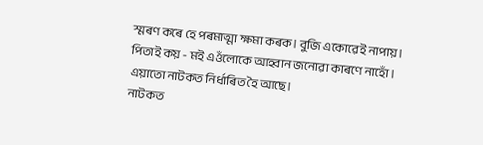স্মৰণ কৰে হে পৰমাত্মা ক্ষমা কৰক। বুজি একোৱেই নাপায়।
পিতাই কয় - মই এওঁলোকে আহ্বান জনোৱা কাৰণে নাহোঁ। এয়াতো নাটকত নিৰ্ধাৰিত হৈ আছে।
নাটকত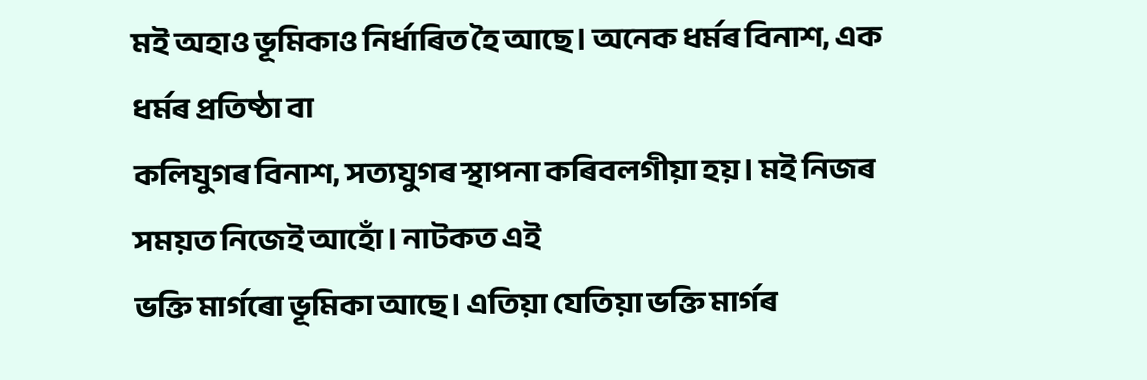মই অহাও ভূমিকাও নিৰ্ধাৰিত হৈ আছে। অনেক ধৰ্মৰ বিনাশ, এক ধৰ্মৰ প্ৰতিষ্ঠা বা
কলিযুগৰ বিনাশ, সত্যযুগৰ স্থাপনা কৰিবলগীয়া হয়। মই নিজৰ সময়ত নিজেই আহোঁ। নাটকত এই
ভক্তি মাৰ্গৰো ভূমিকা আছে। এতিয়া যেতিয়া ভক্তি মাৰ্গৰ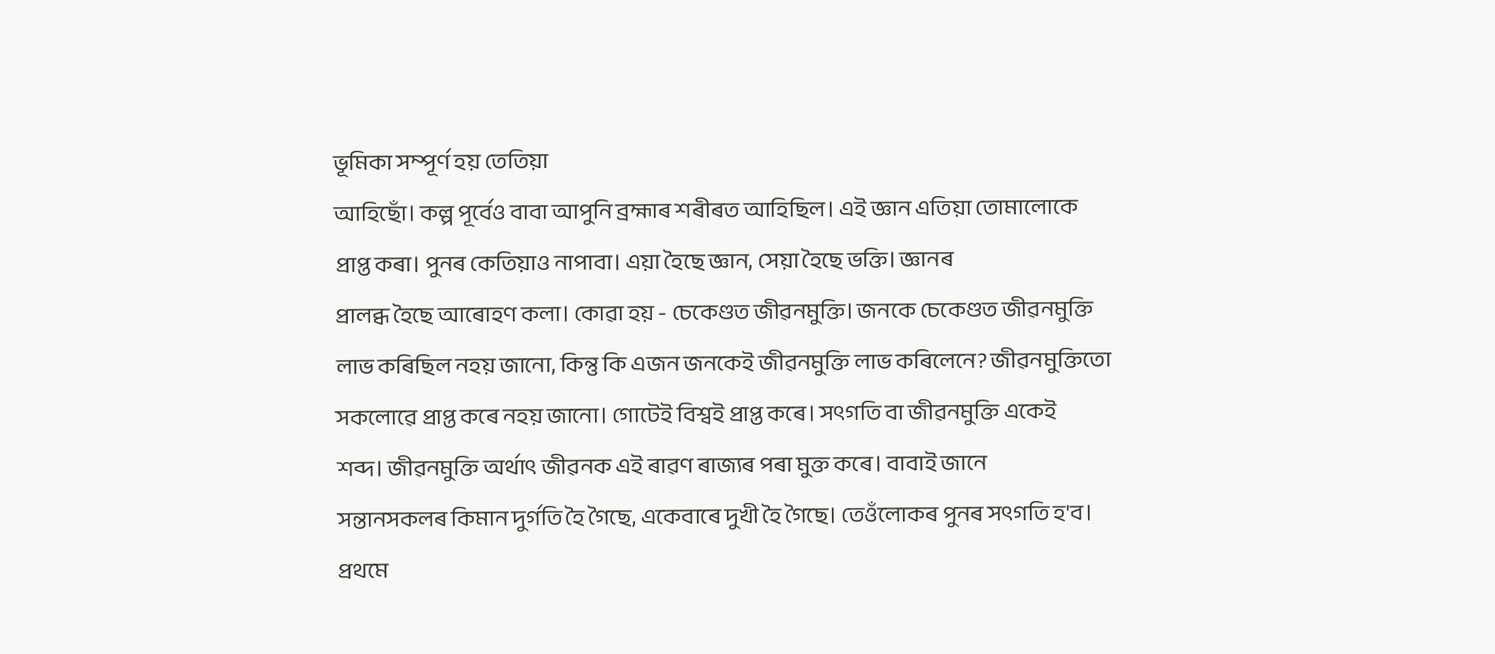ভূমিকা সম্পূৰ্ণ হয় তেতিয়া
আহিছোঁ। কল্প পূৰ্বেও বাবা আপুনি ব্ৰহ্মাৰ শৰীৰত আহিছিল। এই জ্ঞান এতিয়া তোমালোকে
প্ৰাপ্ত কৰা। পুনৰ কেতিয়াও নাপাবা। এয়া হৈছে জ্ঞান, সেয়া হৈছে ভক্তি। জ্ঞানৰ
প্ৰালব্ধ হৈছে আৰোহণ কলা। কোৱা হয় - চেকেণ্ডত জীৱনমুক্তি। জনকে চেকেণ্ডত জীৱনমুক্তি
লাভ কৰিছিল নহয় জানো, কিন্তু কি এজন জনকেই জীৱনমুক্তি লাভ কৰিলেনে? জীৱনমুক্তিতো
সকলোৱে প্ৰাপ্ত কৰে নহয় জানো। গোটেই বিশ্বই প্ৰাপ্ত কৰে। সৎগতি বা জীৱনমুক্তি একেই
শব্দ। জীৱনমুক্তি অৰ্থাৎ জীৱনক এই ৰাৱণ ৰাজ্যৰ পৰা মুক্ত কৰে। বাবাই জানে
সন্তানসকলৰ কিমান দুৰ্গতি হৈ গৈছে, একেবাৰে দুখী হৈ গৈছে। তেওঁলোকৰ পুনৰ সৎগতি হ'ব।
প্ৰথমে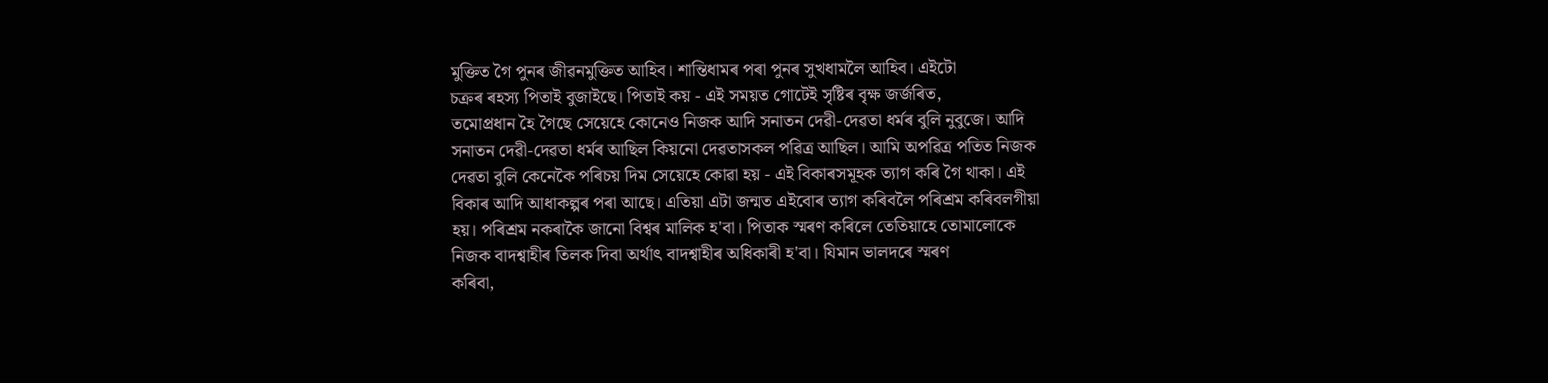মুক্তিত গৈ পুনৰ জীৱনমুক্তিত আহিব। শান্তিধামৰ পৰা পুনৰ সুখধামলৈ আহিব। এইটো
চক্ৰৰ ৰহস্য পিতাই বুজাইছে। পিতাই কয় - এই সময়ত গোটেই সৃষ্টিৰ বৃক্ষ জৰ্জৰিত,
তমোপ্ৰধান হৈ গৈছে সেয়েহে কোনেও নিজক আদি সনাতন দেৱী-দেৱতা ধৰ্মৰ বুলি নুবুজে। আদি
সনাতন দেৱী-দেৱতা ধৰ্মৰ আছিল কিয়নো দেৱতাসকল পৱিত্র আছিল। আমি অপৱিত্ৰ পতিত নিজক
দেৱতা বুলি কেনেকৈ পৰিচয় দিম সেয়েহে কোৱা হয় - এই বিকাৰসমূহক ত্যাগ কৰি গৈ থাকা। এই
বিকাৰ আদি আধাকল্পৰ পৰা আছে। এতিয়া এটা জন্মত এইবোৰ ত্যাগ কৰিবলৈ পৰিশ্ৰম কৰিবলগীয়া
হয়। পৰিশ্ৰম নকৰাকৈ জানো বিশ্বৰ মালিক হ'বা। পিতাক স্মৰণ কৰিলে তেতিয়াহে তোমালোকে
নিজক বাদশ্বাহীৰ তিলক দিবা অৰ্থাৎ বাদশ্বাহীৰ অধিকাৰী হ'বা। যিমান ভালদৰে স্মৰণ
কৰিবা,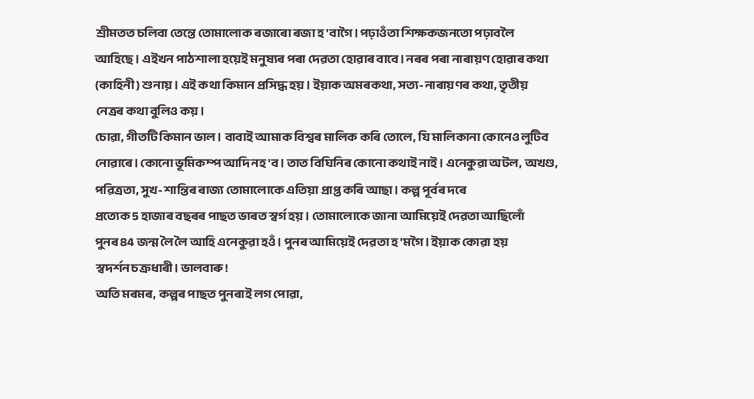শ্ৰীমতত চলিবা তেন্তে তোমালোক ৰজাৰো ৰজা হ'বাগৈ। পঢ়াওঁতা শিক্ষকজনতো পঢ়াবলৈ
আহিছে । এইখন পাঠশালা হয়েই মনুষ্যৰ পৰা দেৱতা হোৱাৰ বাবে। নৰৰ পৰা নাৰায়ণ হোৱাৰ কথা
(কাহিনী) শুনায়। এই কথা কিমান প্ৰসিদ্ধ হয়। ইয়াক অমৰকথা, সত্য-নাৰায়ণৰ কথা, তৃতীয়
নেত্ৰৰ কথা বুলিও কয়।
চোৱা, গীতটি কিমান ভাল। বাবাই আমাক বিশ্বৰ মালিক কৰি তোলে, যি মালিকানা কোনেও লুটিব
নোৱাৰে। কোনো ভূমিকম্প আদি নহ'ব। তাত বিঘিনিৰ কোনো কথাই নাই। এনেকুৱা অটল, অখণ্ড,
পৱিত্ৰতা, সুখ-শান্তিৰ ৰাজ্য তোমালোকে এতিয়া প্ৰাপ্ত কৰি আছা। কল্প পূৰ্বৰ দৰে
প্ৰত্যেক 5 হাজাৰ বছৰৰ পাছত ভাৰত স্বৰ্গ হয়। তোমালোকে জানা আমিয়েই দেৱতা আছিলোঁ
পুনৰ 84 জন্ম লৈ লৈ আহি এনেকুৱা হওঁ। পুনৰ আমিয়েই দেৱতা হ'মগৈ। ইয়াক কোৱা হয়
স্বদৰ্শন চক্ৰধাৰী। ভালবাৰু!
অতি মৰমৰ, কল্পৰ পাছত পুনৰাই লগ পোৱা,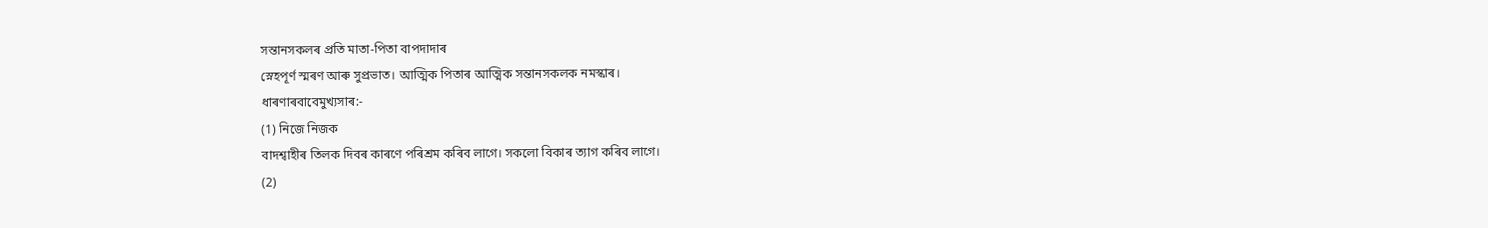সন্তানসকলৰ প্ৰতি মাতা-পিতা বাপদাদাৰ
স্নেহপূৰ্ণ স্মৰণ আৰু সুপ্ৰভাত। আত্মিক পিতাৰ আত্মিক সন্তানসকলক নমস্কাৰ।
ধাৰণাৰবাবেমুখ্যসাৰ:-
(1) নিজে নিজক
বাদশ্বাহীৰ তিলক দিবৰ কাৰণে পৰিশ্ৰম কৰিব লাগে। সকলো বিকাৰ ত্যাগ কৰিব লাগে।
(2)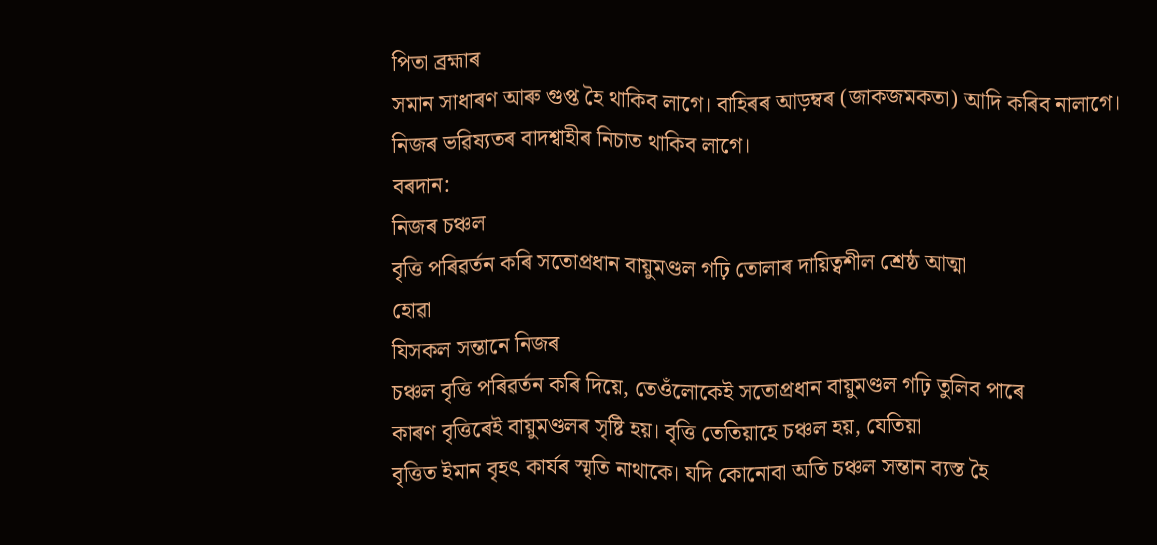পিতা ব্ৰহ্মাৰ
সমান সাধাৰণ আৰু গুপ্ত হৈ থাকিব লাগে। বাহিৰৰ আড়ম্বৰ (জাকজমকতা) আদি কৰিব নালাগে।
নিজৰ ভৱিষ্যতৰ বাদশ্বাহীৰ নিচাত থাকিব লাগে।
বৰদান:
নিজৰ চঞ্চল
বৃত্তি পৰিৱৰ্তন কৰি সতোপ্ৰধান বায়ুমণ্ডল গঢ়ি তোলাৰ দায়িত্বশীল শ্ৰেষ্ঠ আত্মা
হোৱা
যিসকল সন্তানে নিজৰ
চঞ্চল বৃত্তি পৰিৱৰ্তন কৰি দিয়ে, তেওঁলোকেই সতোপ্ৰধান বায়ুমণ্ডল গঢ়ি তুলিব পাৰে
কাৰণ বৃত্তিৰেই বায়ুমণ্ডলৰ সৃষ্টি হয়। বৃত্তি তেতিয়াহে চঞ্চল হয়, যেতিয়া
বৃত্তিত ইমান বৃহৎ কাৰ্যৰ স্মৃতি নাথাকে। যদি কোনোবা অতি চঞ্চল সন্তান ব্যস্ত হৈ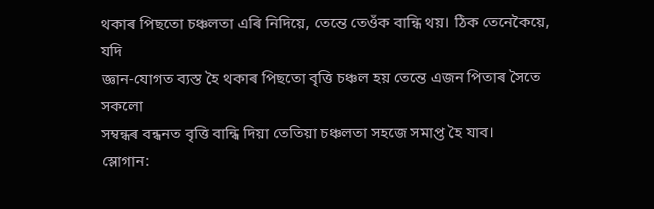থকাৰ পিছতো চঞ্চলতা এৰি নিদিয়ে, তেন্তে তেওঁক বান্ধি থয়। ঠিক তেনেকৈয়ে, যদি
জ্ঞান-যোগত ব্যস্ত হৈ থকাৰ পিছতো বৃত্তি চঞ্চল হয় তেন্তে এজন পিতাৰ সৈতে সকলো
সম্বন্ধৰ বন্ধনত বৃত্তি বান্ধি দিয়া তেতিয়া চঞ্চলতা সহজে সমাপ্ত হৈ যাব।
স্লোগান: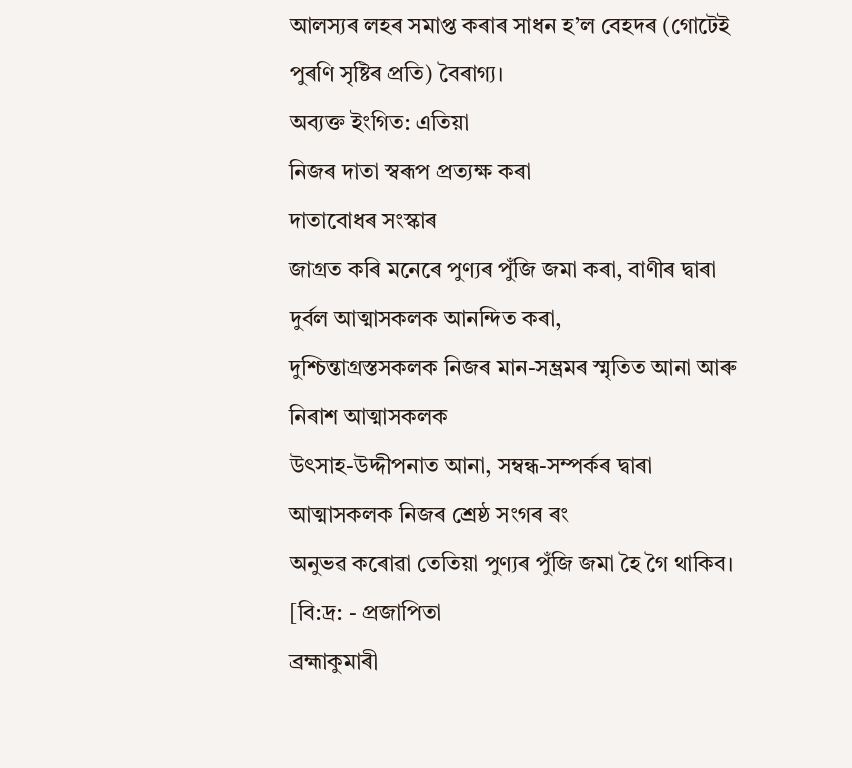আলস্যৰ লহৰ সমাপ্ত কৰাৰ সাধন হ’ল বেহদৰ (গোটেই পুৰণি সৃষ্টিৰ প্ৰতি) বৈৰাগ্য।
অব্যক্ত ইংগিত: এতিয়া
নিজৰ দাতা স্বৰূপ প্ৰত্যক্ষ কৰা
দাতাবোধৰ সংস্কাৰ
জাগ্ৰত কৰি মনেৰে পুণ্যৰ পুঁজি জমা কৰা, বাণীৰ দ্বাৰা দুৰ্বল আত্মাসকলক আনন্দিত কৰা,
দুশ্চিন্তাগ্ৰস্তসকলক নিজৰ মান-সম্ভ্ৰমৰ স্মৃতিত আনা আৰু নিৰাশ আত্মাসকলক
উৎসাহ-উদ্দীপনাত আনা, সম্বন্ধ-সম্পৰ্কৰ দ্বাৰা আত্মাসকলক নিজৰ শ্ৰেষ্ঠ সংগৰ ৰং
অনুভৱ কৰোৱা তেতিয়া পুণ্যৰ পুঁজি জমা হৈ গৈ থাকিব।
[বি:দ্ৰ: - প্ৰজাপিতা
ব্ৰহ্মাকুমাৰী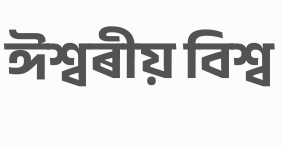ঈশ্বৰীয় বিশ্ব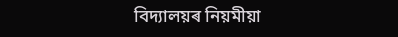বিদ্যালয়ৰ নিয়মীয়া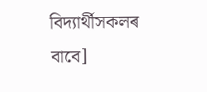বিদ্যাৰ্থীসকলৰ বাবে]